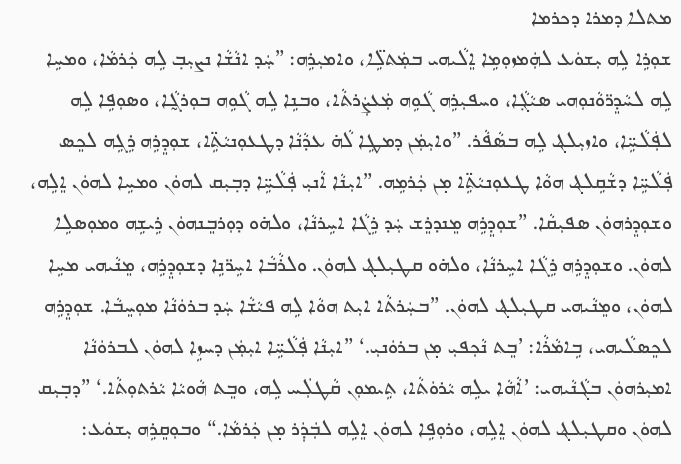ܡܬܠܐ ܕܡܪܐ ܕܟܪܡܐ
ܫܘܼܪܹܐ ܠܹܗ ܝܼܫܘܿܥ ܠܗܲܡܙܘܼܡܹܐ ܐܸܠܵܝܗ‌ܝ ܒܡܲܬܠܹ̈ܐ، ܘܐܡܝܼܪܹܗ: ”ܚܲܕ ܐܢܵܫܵܐ ܢܨܝܼܒ݂ ܠܹܗ ܟܲܪܡܵܐ، ܘܡܚܹܐ ܠܹܗ ܠܚܵܕܸܪ̈ܘܵܢܘܼܗ‌ܝ ܣܝܵܓ݂ܵܐ، ܘܚܦܝܼܪܹܗ ܓܵܘܹܗ ܡܲܥܨܲܪܬܵ‌ܐ، ܘܒܢܹܐ ܠܹܗ ܓܵܘܹܗ ܒܘܼܪܓ̰ܵܐ، ܘܣܘܼܦܹܐ ܠܹܗ ܠܦܲܠܵܚܹ̈ܐ، ܘܐܙܝܼܠܔ ܠܹܗ ܒܣܵܦܵܪ. ”ܘܐܝܼܡܲܢ ܕܡܛܹܐ ܠܵܗ̇ ܥܕܵܢܵܐ ܕܛܥܘܼܢܝܵܬܹ̈‌ܐ، ܫܘܼܕܸܪܹܗ ܪܹܓܹܗ ܠܟܸܣ ܦܲܠܵܚܹ̈ܐ ܕܫܵܩܹܠܔ ܗܘܵܐ ܛܥܘܼܢܝܵܬܹ̈‌ܐ ܡ̣ܢ ܟܲܪܡܹܗ. ”ܐܝܼܢܵܐ ܐܵܢܝܼ ܦܲܠܵܚܹ̈ܐ ܕܒ݂ܝܼܩ ܠܗܘܿܢ ܘܡܚܹܐ ܠܗܘܿܢ ܐܸܠܹܗ، ܘܫܘܼܕܸܪܗܘܿܢ ܣܦܝܼܩܵܐ. ”ܫܘܼܕܸܪܹܗ ܡܸܢܕܪܸܫ ܚܲܕ ܪܹܓܵܐ ܐܚܹܪܢܵܐ، ܘܠܗ̇ܘ ܕܘܼܪܒܸܢܗܘܿܢ ܪܹܝܫܹܗ ܘܡܘܼܣܠܹܐ ܠܗܘܿܢ. ܘܫܘܼܕܸܪܹܗ ܪܹܓܵܐ ܐܚܹܪܢܵܐ، ܘܠܗ̇ܘ ܩܛܝܼܠܔ ܠܗܘܿܢ. ܘܠܪܵܒܵܐ ܐܚܹܪ̈ܢܹܐ ܕܫܘܼܕܸܪܹܗ، ܡܸܢܵܝܗ‌ܝ ܡܚܹܐ ܠܗܘܿܢ، ܘܡܸܢܵܝܗ‌ܝ ܩܛܝܼܠܔ ܠܗܘܿܢ. ”ܒܚܲܪܬܵ‌ܐ ܐܝܼܬ ܗܘܵܐ ܠܹܗ ܦܝܵܫܵܐ ܚܲܕ ܒܪܘܿܢܵܐ ܡܘܼܚܸܒܵܐ. ܫܘܼܕܸܪܹܗ ܠܟܸܣܠܵܝܗ‌ܝ، ܒܹܐܡܵܪܵܐ: ’ܒܸܬ ܢܵܟ݂ܦܝܼ ܡ̣ܢ ܒܪܘܿܢܝܼ.‘ ”ܐܝܼܢܵܐ ܦܲܠܵܚܹ̈ܐ ܐܝܼܡܲܢ ܕܚܙܹܐ ܠܗܘܿܢ ܠܒܪܘܿܢܵܐ ܐܡܝܼܪܗܘܿܢ ܒܓܵܢܵܝܗ‌ܝ: ’ܐܵܗܵܐ ܝܠܹܗ ܝܵܪܘܿܬܵ‌ܐ، ܬܹܝܡܘܼܢ ܩܵܛܠܲܚ ܠܹܗ، ܘܒܸܬ ܗܵܘܝܵܐ ܝܵܪܬܘܼܬܵ‌ܐ.‘ ”ܕܒ݂ܝܼܩ ܠܗܘܿܢ ܘܩܛܝܼܠܔ ܠܗܘܿܢ ܐܸܠܹܗ، ܘܪܘܼܦܹܐ ܠܗܘܿܢ ܐܸܠܹܗ ܠܒܲܕܲܪ ܡ̣ܢ ܟܲܪܡܵܐ.“ ܘܒܘܼܩܸܪܹܗ ܝܼܫܘܿܥ: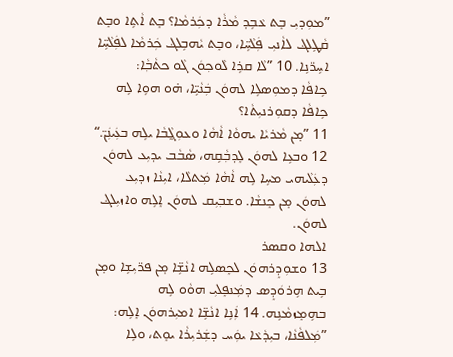”ܡܘܼܕܝܼ ܒܸܬ ܥܵܒܹܕ ܡܵܪܵܐ ܕܟܲܪܡܵܐ؟ ܒܸܬ ܐܵܬܹ‌ܐ ܘܒܸܬ ܩܵܛܹܠܔ ܠܐܵܢܝܼ ܦܲܠܵܚܹ̈ܐ، ܘܒܸܬ ܝܵܗܒܹܠܔ ܟܲܪܡܵܐ ܠܦܲܠܵܚܹ̈ܐ ܐܚܹܪ̈ܢܹܐ. 10 ”ܠܵܐ ܩܪܹܐ ܠܵܘܟ݂ܘܿܢ ܓܵܘ ܟܬܵܒ݂ܵܐ:
ܟܹܐܦܵܐ ܕܡܘܼܣܠܹܐ ܠܗܘܿܢ ܒܲܢܵܝܹ̈ܐ، ܗ̇ܘ ܗܘܹܐ ܠܹܗ ܟܹܐܦܵܐ ܕܩܘܼܪܢܝܼܬܵ‌ܐ؟
11 ”ܡ̣ܢ ܡܵܪܝܵܐ ܝܗܘܵܐ ܐܵܗܵܐ ܘܥܘܼܓ̰ܵܒܵܐ ܝܠܹܗ ܒܥܲܝܢܲܢ̈.“ 12 ܘܒܥܹܐ ܠܗܘܿܢ ܠܸܕܒ݂ܵܩܹܗ، ܣܵܒܵܒ ܝܕܝܼܥ ܠܗܘܿܢ ܕܥܲܠܵܝܗ‌ܝ ܡܚܹܐ ܠܹܗ ܐܵܗܵܐ ܡܲܬܠܵܐ، ܐܝܼܢܵܐ ܙܕܝܼܥ ܠܗܘܿܢ ܡ̣ܢ ܟܸܢܫܵܐ. ܘܫܒ݂ܝܼܩ ܠܗܘܿܢ ܐܸܠܹܗ ܘܐܙܝܼܠܔ ܠܗܘܿܢ.
ܐܠܗܐ ܘܩܣܪ
13 ܘܫܘܼܕܸܪܗܘܿܢ ܠܟܸܣܠܹܗ ܐܢܵܫܹ̈ܐ ܡ̣ܢ ܦܪ̈ܝܼܫܹܐ ܘܡ̣ܢ ܒܹܝܬ ܗܹܪܘܿܕܸܣ ܕܡܲܢܦܸܠܝܼ ܗܘܵܘ ܠܹܗ ܒܗܹܡܸܙܡܵܢܹܗ. 14 ܐܲܢܹܐ ܐܢܵܫܹ̈ܐ ܐܡܝܼܪܗܘܿܢ ܐܸܠܹܗ: ”ܡܲܠܦܵܢܵܐ، ܒܝܼܕܵܥܵܐ ܝܘܲܚ ܕܫܲܪܝܼܪܵܐ ܝܘܸܬ، ܘܠܹܐ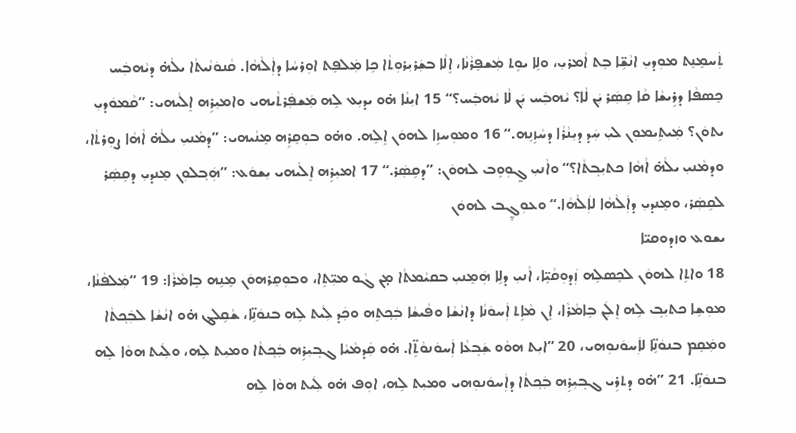ܬܲܚܡܸܢܸܬ ܡܘܼܕܝܼ ܐܢܵܫܹ̈ܐ ܒܸܬ ܐܵܡܪܝܼ، ܘܠܹܐ ܝܘܸܬ ܡܲܫܦܸܪܵܢܵܐ، ܐܸܠܵܐ ܒܫܲܪܝܼܪܘܼܬܵ‌ܐ ܟܹܐ ܡܲܠܦܸܬ ܐܘܼܪܚܵܐ ܕܐܲܠܵܗܵܐ. ܩܵܢܘܿܢܵܝܬܵ‌ܐ ܝܠܵܗ̇ ܕܝܵܗܒܲܚ ܟܸܣܦܵܐ ܕܪܹܝܫܵܐ ܩܵܐ ܩܹܣܲܪ ܝܲܢ ܠܵܐ؟ ܝܵܗܒܲܚ ܝܲܢ ܠܵܐ ܝܵܗܒܲܚ؟“ 15 ܐܝܼܢܵܐ ܗ̇ܘ ܝܕܝܼܥ ܠܹܗ ܡܲܫܦܲܪܬܵܝܗ‌ܝ ܘܐܡܝܼܪܹܗ ܐܸܠܵܝܗ‌ܝ: ”ܩܵܡܘܿܕܝܼ ܝܬܘܿܢ؟ ܡܲܝܬܹܝܡܘܼܢ ܠܝܼ ܚܲܕ ܕܝܼܢܵܪܵܐ ܕܚܵܙܹܢܹܗ.“ 16 ܘܡܘܼܚܙܹܐ ܠܗܘܿܢ ܐܸܠܹܗ. ܘܗ̇ܘ ܒܘܼܩܸܪܹܗ ܡܸܢܵܝܗ‌ܝ: ”ܕܡܵܢܝܼ ܝܠܵܗ̇ ܐܵܗܵܐ ܨܘܼܪܬܵ‌ܐ، ܘܕܡܵܢܝܼ ܝܠܵܗ̇ ܐܵܗܵܐ ܟܬܝܼܒ݂ܬܵ‌ܐ؟“ ܘܐܵܢܝܼ ܓ̰ܘܼܘܸܒ ܠܗܘܿܢ: ”ܕܩܹܣܲܪ.“ 17 ܐܡܝܼܪܹܗ ܐܸܠܵܝܗ‌ܝ ܝܼܫܘܿܥ: ”ܗܲܒ݂ܠܘܼܢ ܡܸܢܕܝܼ ܕܩܹܣܲܪ ܠܩܹܣܲܪ، ܘܡܸܢܕܝܼ ܕܐܲܠܵܗܵܐ ܠܐܲܠܵܗܵܐ.“ ܘܥܘܼܓ̰ܸܒ ܠܗܘܿܢ
ܝܫܘܥ ܘܙܕܘܩܝ̈ܐ
18 ܘܐܬܹ‌ܐ ܠܗܘܿܢ ܠܟܸܣܠܹܗ ܙܲܕܘܼܩܵܝܹ̈ܐ، ܐܵܢܝܼ ܕܠܹܐ ܗܲܡܸܢܝܼ ܒܩܝܵܡܬܵ‌ܐ ܡ̣ܢ ܓܵܘ ܡܝܼ̈ܬܹ‌ܐ، ܘܒܘܼܩܸܪܗܘܿܢ ܡܸܢܹܗ ܒܹܐܡܵܪܵܐ: 19 ”ܡܲܠܦܵܢܵܐ، ܡܘܼܫܹܐ ܟܬܝܼܒ݂ ܠܹܗ ܐܸܠܲܢ ܒܹܐܡܵܪܵܐ، ܐܸܢ ܡܵܐܹܬ ܐܲܚܘܿܢܵܐ ܕܐܢܵܫܵܐ ܘܦܵܝܫܵܐ ܒܲܟ݂ܬܹܗ ܘܟܲܕ ܠܲܝܬ ܠܹܗ ܒܢܘܿܢܹ̈ܐ، ܫܵܩܹܠܔ ܗ̇ܘ ܐܢܵܫܵܐ ܠܒܲܟ݂ܬܵ‌ܐ ܘܡܲܩܸܡ ܒܢܘܿܢܹ̈ܐ ܠܐܲܚܘܿܢܘܼܗ‌ܝ، 20 ”ܐܝܼܬ ܗܘܵܘ ܫܲܒ݂ܥܵܐ ܐܲܚܘܿܢܘܵܬܹ̈‌ܐ. ܗ̇ܘ ܩܲܕܡܵܝܵܐ ܓܒ݂ܝܼܪܹܗ ܒܲܟ݂ܬܵ‌ܐ ܘܡܝܼܬ ܠܹܗ، ܘܠܲܝܬ ܗܘܵܐ ܠܹܗ ܒܢܘܿܢܹ̈ܐ. 21 ”ܗ̇ܘ ܕܬܪܹܝ ܓܒ݂ܝܼܪܹܗ ܒܲܟ݂ܬܵ‌ܐ ܕܐܲܚܘܿܢܘܼܗ‌ܝ ܘܡܝܼܬ ܠܹܗ، ܐܘܼܦ ܗ̇ܘ ܠܲܝܬ ܗܘܵܐ ܠܹܗ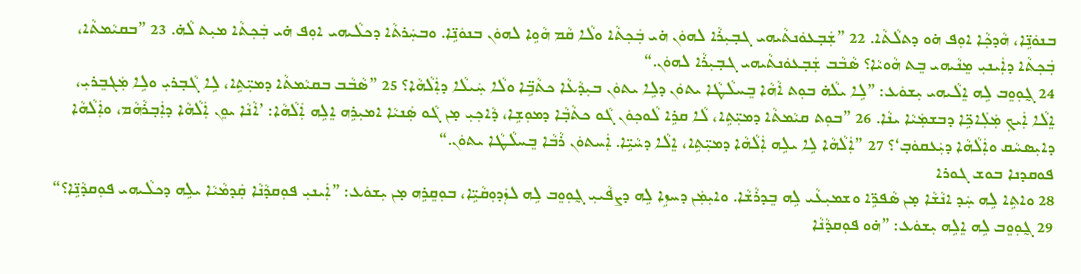ܒܢܘܿܢܹ̈ܐ، ܗܵܕܟ݂ܵܐ ܐܘܼܦ ܗ̇ܘ ܕܬܠܵܬܵ‌ܐ. 22 ”ܫܲܒ݂ܥܘܿܢܬܵܝܗ‌ܝ ܓܒ݂ܝܼܪܵܐ ܠܗܘܿܢ ܗ̇ܝ ܒܲܟ݂ܬܵ‌ܐ ܘܠܵܐ ܩܵܡ ܗܵܘܹܐ ܠܗܘܿܢ ܒܢܘܿܢܹ̈ܐ. ܘܒܚܲܪܬܵ‌ܐ ܕܟܠܵܝܗ‌ܝ ܐܘܼܦ ܗ̇ܝ ܒܲܟ݂ܬܵ‌ܐ ܡܝܼܬ ܠܵܗ̇. 23 ”ܒܩܝܵܡܬܵ‌ܐ، ܒܲܟ݂ܬܵ‌ܐ ܕܐܲܝܢܝܼ ܡܸܢܵܝܗ‌ܝ ܒܸܬ ܗܵܘܝܵܐ؟ ܣܵܒܵܒ ܫܲܒ݂ܥܘܿܢܬܵܝܗ‌ܝ ܓܒ݂ܝܼܪܵܐ ܠܗܘܿܢ.“
24 ܓ̰ܘܼܘܸܒ ܠܹܗ ܐܸܠܵܝܗ‌ܝ ܝܼܫܘܿܥ: ”ܠܹܐ ܝܠܵܗ̇ ܒܘܼܬ ܐܵܗܵܐ ܒܸܚܠܵܛܵܐ ܝܬܘܿܢ ܕܠܹܐ ܝܬܘܿܢ ܒܝܼܕܵܥܵܐ ܟܬܵܒܹ̈ܐ ܘܠܵܐ ܚܲܝܠܵܐ ܕܐܲܠܵܗܵܐ؟ 25 ”ܣܵܒܵܒ ܒܩܝܵܡܬܵ‌ܐ ܕܡܝܼ̈ܬܹ‌ܐ، ܠܹܐ ܓܵܒ݂ܪܝܼ ܘܠܹܐ ܡܲܓܒܸܪܝܼ، ܐܸܠܵܐ ܐܲܝܟ݂ ܡܲܠܲܐܟܹ̈ܐ ܕܒܫܡܲܝܵܐ ܝܢܵܐ. 26 ”ܒܘܼܬ ܩܝܵܡܬܵ‌ܐ ܕܡܝܼ̈ܬܹ‌ܐ، ܠܵܐ ܩܪܹܐ ܠܵܘܟ݂ܘܿܢ ܓܵܘ ܟܬܵܒ݂ܵܐ ܕܡܘܼܫܹܐ، ܕܵܐܟ݂ܝܼ ܡ̣ܢ ܓܵܘ ܣܲܢܝܵܐ ܐܡܝܼܪܹܗ ܐܸܠܹܗ ܐܲܠܵܗܵܐ: ’ܐܵܢܵܐ ܝܘܸܢ ܐܲܠܵܗܵܐ ܕܐܲܒ݂ܪܵܗܵܡ، ܘܐܲܠܵܗܵܐ ܕܐܝܼܣܚܵܩ ܘܐܲܠܵܗܵܐ ܕܝܲܥܩܘܿܒ݂‘؟ 27 ”ܐܲܠܵܗܵܐ ܠܹܐ ܝܠܹܗ ܐܲܠܵܗܵܐ ܕܡܝܼ̈ܬܹ‌ܐ، ܐܸܠܵܐ ܕܚܵܝܹ̈ܐ. ܐܲܚܬܘܿܢ ܪܵܒܵܐ ܒܸܚܠܵܛܵܐ ܝܬܘܿܢ.“
ܦܘܩܕܢܐ ܒܘܫ ܓܘܪܐ
28 ܘܐܬܹ‌ܐ ܠܹܗ ܚܲܕ ܐܢܵܫܵܐ ܡ̣ܢ ܣܵܦܪܹ̈ܐ ܘܫܡܝܼܥܵܝ ܠܹܗ ܒܸܕܪܵܫܵܐ. ܘܐܝܼܡܲܢ ܕܚܙܹܐ ܠܹܗ ܕܨܦܵܝܝܼ ܓ̰ܘܼܘܸܒ ܠܹܗ ܠܙܲܕܘܼܩܵܝܹ̈ܐ، ܒܘܼܩܸܪܹܗ ܡ̣ܢ ܝܼܫܘܿܥ: ”ܐܲܝܢܝܼ ܦܘܼܩܕܵܢܵܐ ܩܲܕܡܵܝܵܐ ܝܠܹܗ ܕܟܠܵܝܗ‌ܝ ܦܘܼܩܕܵܢܹ̈ܐ؟“ 29 ܓ̰ܘܼܘܸܒ ܠܹܗ ܐܸܠܹܗ ܝܼܫܘܿܥ: ”ܗ̇ܘ ܦܘܼܩܕܵܢܵܐ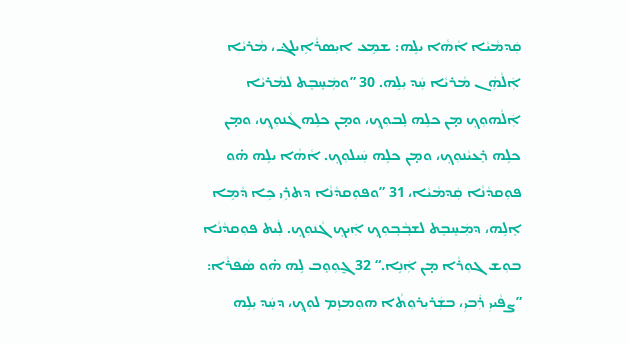ܩܲܕܡܵܝܵܐ ܐܵܗܵܐ ܝܠܹܗ: ܫܡܹܥ ܐܝܼܣܪܵܐܹܝܠܔ، ܡܵܪܝܵܐ ܐܲܠܵܗܲܢ ܡܵܪܝܵܐ ܚܲܕ ܝܼܠܹܗ. 30 ”ܘܡܲܚܸܒܸܬ ܠܡܵܪܝܵܐ ܐܲܠܵܗܘܼܟ݂ ܡ̣ܢ ܟܠܹܗ ܠܸܒܘܼܟ݂، ܘܡ̣ܢ ܟܠܹܗ ܓܵܢܘܼܟ݂، ܘܡ̣ܢ ܟܠܹܗ ܪܸܥܝܵܢܘܼܟ݂، ܘܡ̣ܢ ܟܠܹܗ ܚܲܝܠܘܼܟ݂. ܐܵܗܵܐ ܝܠܹܗ ܗ̇ܘ ܦܘܼܩܕܵܢܵܐ ܩܲܕܡܵܝܵܐ، 31 ”ܘܦܘܼܩܕܵܢܵܐ ܕܬܪܹܝ ܟܹܐ ܕܵܡܹܐ ܐܸܠܹܗ، ܕܡܲܚܸܒܸܬ ܠܫܒ݂ܵܒ݂ܘܼܟ݂ ܐܲܝܟ݂ ܓܵܢܘܼܟ݂. ܠܲܝܬ ܦܘܼܩܕܵܢܵܐ ܒܘܼܫ ܓܘܼܪܵܐ ܡ̣ܢ ܐܲܢܹܐ.“ 32 ܓ̰ܘܼܘܸܒ ܠܹܗ ܗ̇ܘ ܣܵܦܪܵܐ: ”ܨܦܵܝܝܼ ܪܲܒܝܼ، ܒܫܲܪܝܼܪܘܼܬܵ‌ܐ ܗܘܼܡܙܸܡ ܠܘܼܟ݂، ܕܚܲܕ ܝܼܠܹܗ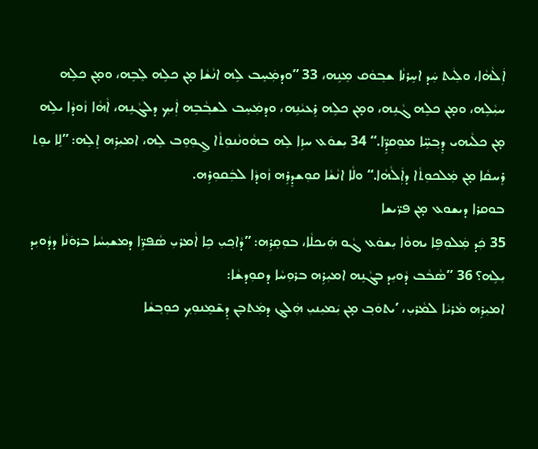ܐܲܠܵܗܵܐ، ܘܠܲܝܬ ܚܲܕ ܐܚܹܪܢܵܐ ܫܒ݂ܘܿܩ ܡܸܢܹܗ، 33 ”ܘܕܡܲܚܸܒ ܠܹܗ ܐܢܵܫܵܐ ܡ̣ܢ ܟܠܹܗ ܠܸܒܹܗ، ܘܡ̣ܢ ܟܠܹܗ ܚܝܼܵܠܹܗ، ܘܡ̣ܢ ܟܠܹܗ ܓܵܢܹܗ، ܘܡ̣ܢ ܟܠܹܗ ܪܸܥܝܵܢܹܗ، ܘܕܡܲܚܸܒ ܠܫܒ݂ܵܒܹܗ ܐܲܝܟ݂ ܕܠܓܵܢܹܗ، ܐܵܗܵܐ ܙܵܘܕܵܐ ܝܠܹܗ ܡ̣ܢ ܟܠܵܝܗ‌ܝ ܕܸܒ݂ܚܹ̈ܐ ܡܘܼܩܕܹ̈ܐ.“ 34 ܝܼܫܘܿܥ ܚܙܹܐ ܠܹܗ ܒܗܵܘܢܵܢܘܼܬܵ‌ܐ ܓ̰ܘܼܘܸܒ ܠܹܗ، ܐܡܝܼܪܹܗ ܐܸܠܹܗ: ”ܠܹܐ ܝܘܸܬ ܪܸܚܩܵܐ ܡ̣ܢ ܡܲܠܟܘܼܬܵ‌ܐ ܕܐܲܠܵܗܵܐ.“ ܘܠܵܐ ܐܢܵܫܵܐ ܩܘܼܫܕܸܪܹܗ ܙܵܘܕܵܐ ܠܒܲܩܘܼܪܹܗ.
ܒܘܩܪܐ ܕܝܫܘܥ ܡ̣ܢ ܦܪ̈ܝܫܐ
35 ܟܲܕ ܡܲܠܘܼܦܹܐ ܝܗܘܵܐ ܝܼܫܘܿܥ ܓܵܘ ܗܲܝܟܠܵܐ، ܒܘܼܩܸܪܹܗ: ”ܕܵܐܟ݂ܝܼ ܟܹܐ ܐܵܡܪܝܼ ܣܵܦܪܹ̈ܐ ܕܡܫܝܼܚܵܐ ܒܪܘܿܢܵܐ ܕܕܵܘܝܼܕ ܝܼܠܹܗ؟ 36 ”ܣܵܒܵܒ ܕܵܘܝܼܕ ܒܓܵܢܹܗ ܐܡܝܼܪܹܗ ܒܪܘܼܚܵܐ ܕܩܘܼܕܫܵܐ:
ܐܡܝܼܪܹܗ ܡܵܪܝܵܐ ܠܡܵܪܝܼ، ’ܝܬܘܿܒ݂ ܡ̣ܢ ܝܲܡܝܼܢܝܼ ܗܲܠܔ ܕܡܲܬܒܸܢ ܕܸܫ̃ܡܸܢܘܼܟ݂ ܟܘܼܒ݂ܫܵܐ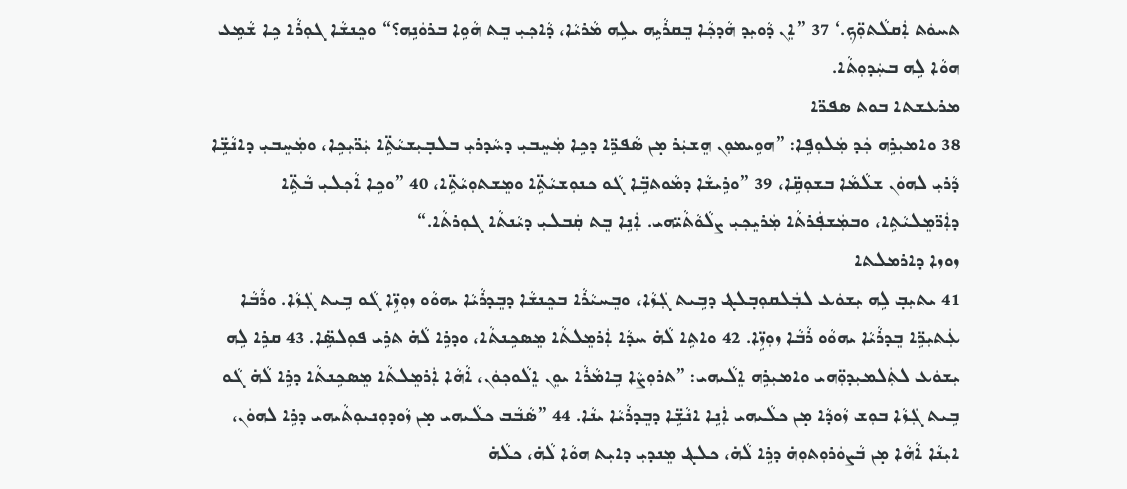ܬܚܘܿܬ ܐܲܩܠܵܬܘܼ̈ܟ݂.‘ 37 ”ܐܸܢ ܕܵܘܝܼܕ ܗܵܕܟ݂ܵܐ ܒܸܩܪܵܝܹܗ ܝܠܹܗ ܡܵܪܝܵܐ، ܕܵܐܟ݂ܝܼ ܒܸܬ ܗܵܘܹܐ ܒܪܘܿܢܹܗ؟“ ܘܟܸܢܫܵܐ ܓܘܼܪܵܐ ܟܹܐ ܫܵܡܹܥ ܗܘܵܐ ܠܹܗ ܒܚܲܕܘܼܬܵ‌ܐ.
ܡܪܥܫܬ‌ܐ ܒܘܬ ܣܦܪ̈ܐ
38 ܘܐܡܝܼܪܹܗ ܟܲܕ ܡܲܠܘܼܦܹܐ: ”ܗܘܹܝܡܘܼܢ ܗܸܫܝܲܪ ܡ̣ܢ ܣܵܦܪܹ̈ܐ ܕܟܹܐ ܡܲܚܸܒܝܼ ܕܚܵܕܪܝܼ ܒܠܒ݂ܝܼܫܝܵܬܹ̈‌ܐ ܝܲܪ̈ܝܼܟܹܐ، ܘܡܲܚܸܒܝܼ ܕܐܢܵܫܹ̈ܐ ܕܵܪܝܼ ܠܗܘܿܢ ܫܠܵܡܵܐ ܒܫܘܼܩܹ̈ܐ، 39 ”ܘܪܹܝܫܵܐ ܕܡܵܘܬܒܹ̈ܐ ܓܵܘ ܟܢܘܼܫܝܵܬܹ̈‌ܐ ܘܡܸܫܬܘܼܝܵܬܹ̈‌ܐ، 40 ”ܘܟܹܐ ܐܵܟ݂ܠܝܼ ܒܵܬܹ̈‌ܐ ܕܐܲܪ̈ܡܸܠܝܵܬܹ‌ܐ، ܘܒܡܲܫܦܲܪܬܵ‌ܐ ܡܲܪܝܸܟ݂ܝܼ ܨܠܵܘܵܬܵܝ̈ܗ‌ܝ. ܐܲܢܹܐ ܒܸܬ ܩܲܒܠܝܼ ܕܝܵܢܬܵ‌ܐ ܓܘܼܪܬܵ‌ܐ.“
ܙܘܙܐ ܕܐܪܡܠܬ‌ܐ
41 ܝܬܝܼܒ݂ ܠܹܗ ܝܼܫܘܿܥ ܠܒܲܠܩܘܼܒ݂ܠܔ ܕܒܹܝܬ ܓܲܙܵܐ، ܘܒܸܚܝܵܪܵܐ ܒܟܸܢܫܵܐ ܕܒܸܕܪܵܝܵܐ ܝܗܘܵܘ ܙܘܼܙܹ̈ܐ ܓܵܘ ܒܹܝܬ ܓܲܙܵܐ. ܘܪܵܒܵܐ ܥܲܬܝܼܪܹ̈ܐ ܒܸܕܪܵܝܵܐ ܝܗܘܵܘ ܪܵܒܵܐ ܙܘܼܙܹ̈ܐ. 42 ܘܐܬܹ‌ܐ ܠܵܗ̇ ܚܕܵܐ ܐܲܪܡܸܠܬܵ‌ܐ ܡܸܣܟܹܢܬܵ‌ܐ، ܘܕܪܹܐ ܠܵܗ̇ ܬܪܹܝ ܦܘܼܠܣܹ̈ܐ. 43 ܩܪܹܐ ܠܹܗ ܝܼܫܘܿܥ ܠܬܲܠܡܝܼܕܘܼ̈ܗ‌ܝ ܘܐܡܝܼܪܹܗ ܐܸܠܵܝܗ‌ܝ: ”ܬܪܘܼܨܵܐ ܒܹܐܡܵܪܵܐ ܝܘܸܢ ܐܸܠܵܘܟ݂ܘܿܢ، ܐܵܗܵܐ ܐܲܪܡܸܠܬܵ‌ܐ ܡܸܣܟܹܢܬܵ‌ܐ ܕܪܹܐ ܠܵܗ̇ ܓܵܘ ܒܹܝܬ ܓܲܙܵܐ ܒܘܼܫ ܙܵܘܕܵܐ ܡ̣ܢ ܟܠܵܝܗ‌ܝ ܐܲܢܹܐ ܐܢܵܫܹ̈ܐ ܕܒܸܕܪܵܝܵܐ ܝܢܵܐ. 44 ”ܣܵܒܵܒ ܟܠܵܝܗ‌ܝ ܡ̣ܢ ܙܵܘܕܘܼܢܝܘܼܬܵܝܗ‌ܝ ܕܪܹܐ ܠܗܘܿܢ، ܐܝܼܢܵܐ ܐܵܗܵܐ ܡ̣ܢ ܒܵܨܘܿܪܘܼܬܘܼܗ̇ ܕܪܹܐ ܠܵܗ̇، ܟܠܔ ܡܸܢܕܝܼ ܕܐܝܼܬ ܗܘܵܐ ܠܵܗ̇، ܟܠܵܗ̇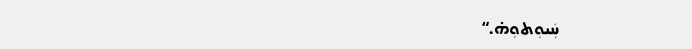ܚܲܝܘܼܬܘܼܗ̇.“